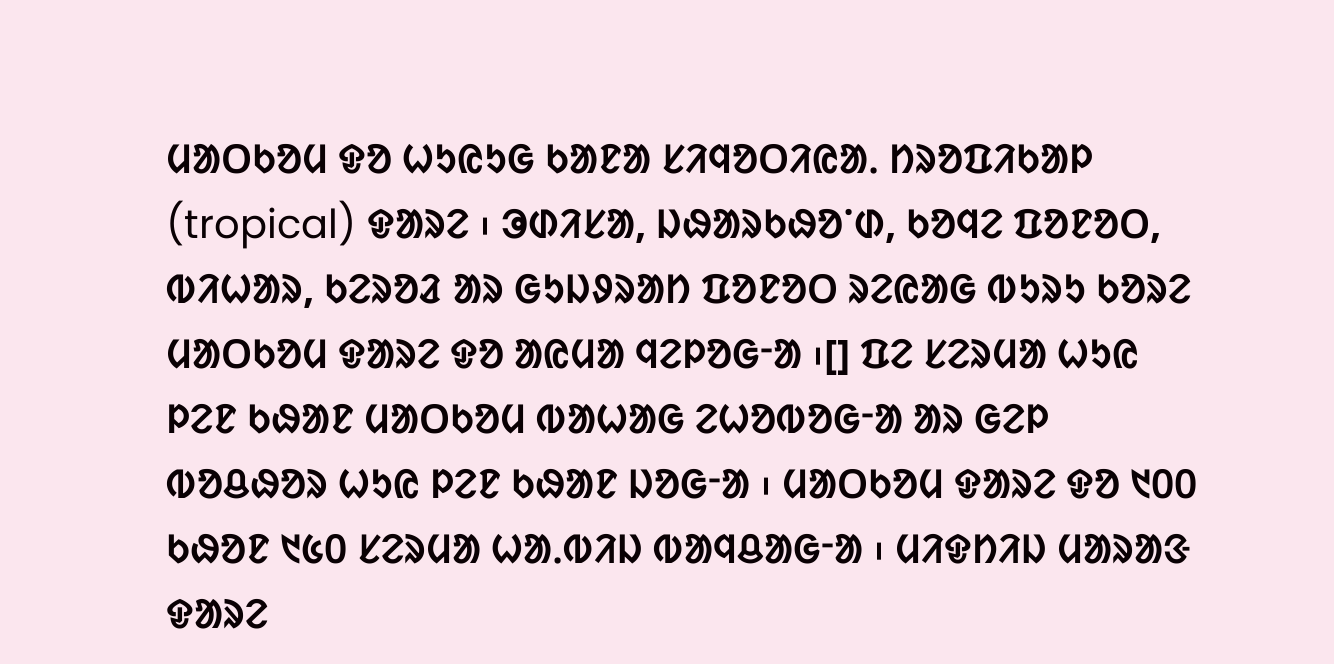ᱢᱟᱛᱠᱚᱢ ᱫᱚ ᱦᱩᱭᱩᱜ ᱠᱟᱱᱟ ᱥᱤᱧᱚᱛᱤᱭᱟᱹ ᱴᱨᱚᱯᱤᱠᱟᱞ (tropical) ᱫᱟᱨᱮ ᱾ ᱳᱰᱤᱥᱟ, ᱡᱷᱟᱨᱠᱷᱚᱸᱰ, ᱠᱚᱧᱮ ᱯᱚᱱᱚᱛ, ᱵᱤᱦᱟᱨ, ᱠᱮᱨᱚᱲ ᱟᱨ ᱜᱩᱡᱽᱨᱟᱴ ᱯᱚᱱᱚᱛ ᱨᱮᱭᱟᱜ ᱵᱩᱨᱩ ᱠᱚᱨᱮ ᱢᱟᱛᱠᱚᱢ ᱫᱟᱨᱮ ᱫᱚ ᱟᱭᱢᱟ ᱧᱮᱞᱚᱜᱼᱟ ᱾[] ᱯᱮ ᱥᱮᱨᱢᱟ ᱦᱩᱭ ᱞᱮᱱ ᱠᱷᱟᱱ ᱢᱟᱛᱠᱚᱢ ᱵᱟᱦᱟᱜ ᱮᱦᱚᱵᱚᱜᱼᱟ ᱟᱨ ᱜᱮᱞ ᱵᱚᱪᱷᱚᱨ ᱦᱩᱭ ᱞᱮᱱ ᱠᱷᱟᱱ ᱡᱚᱜᱼᱟ ᱾ ᱢᱟᱛᱠᱚᱢ ᱫᱟᱨᱮ ᱫᱚ ᱑᱐᱐ ᱠᱷᱚᱱ ᱑᱕᱐ ᱥᱮᱨᱢᱟ ᱦᱟᱹᱵᱤᱡ ᱵᱟᱧᱪᱟᱜᱼᱟ ᱾ ᱢᱤᱫᱴᱤᱡ ᱢᱟᱨᱟᱝ ᱫᱟᱨᱮ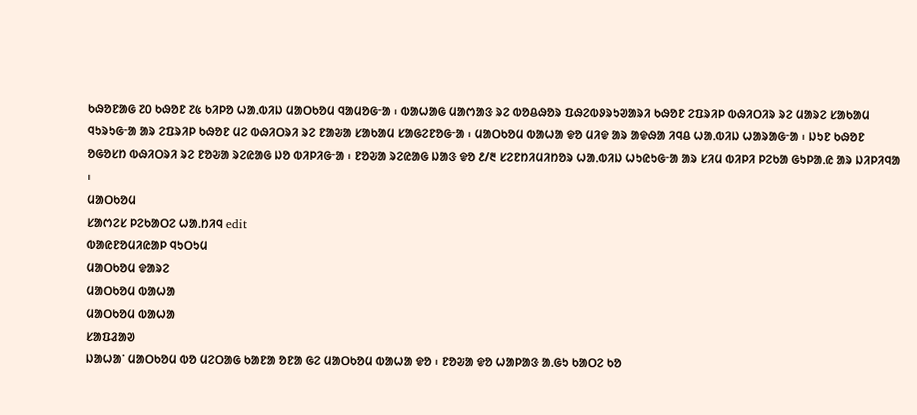ᱠᱷᱚᱱᱟᱜ ᱗᱐ ᱠᱷᱚᱱ ᱗᱕ ᱠᱤᱞᱚ ᱦᱟᱹᱵᱤᱡ ᱢᱟᱛᱠᱚᱢ ᱧᱟᱢᱚᱜᱼᱟ ᱾ ᱵᱟᱦᱟᱜ ᱢᱟᱬᱟᱝ ᱨᱮ ᱵᱚᱪᱷᱚᱨ ᱯᱷᱮᱵᱽᱨᱩᱣᱟᱨᱤ ᱠᱷᱚᱱ ᱮᱯᱨᱤᱞ ᱵᱷᱤᱛᱤᱨ ᱨᱮ ᱢᱟᱨᱮ ᱥᱟᱠᱟᱢ ᱧᱩᱨᱩᱜᱼᱟ ᱟᱨ ᱮᱯᱨᱤᱞ ᱠᱷᱚᱱ ᱢᱮ ᱵᱷᱤᱛᱨᱤ ᱨᱮ ᱱᱟᱶᱟ ᱥᱟᱠᱟᱢ ᱥᱟᱜᱮᱱᱚᱜᱼᱟ ᱾ ᱢᱟᱛᱠᱚᱢ ᱵᱟᱦᱟ ᱫᱚ ᱢᱤᱫ ᱟᱨ ᱟᱫᱷᱟ ᱤᱧᱪ ᱦᱟᱹᱵᱤᱡ ᱦᱟᱨᱟᱜᱼᱟ ᱾ ᱡᱩᱱ ᱠᱷᱚᱱ ᱚᱜᱚᱥᱴ ᱵᱷᱤᱛᱨᱤ ᱨᱮ ᱱᱚᱶᱟ ᱨᱮᱭᱟᱜ ᱡᱚ ᱵᱤᱞᱤᱜᱼᱟ ᱾ ᱱᱚᱶᱟ ᱨᱮᱭᱟᱜ ᱡᱟᱝ ᱫᱚ ᱒/᱓ ᱥᱮᱱᱴᱤᱢᱤᱴᱚᱨ ᱦᱟᱹᱵᱤᱡ ᱦᱩᱭᱩᱜᱼᱟ ᱟᱨ ᱥᱤᱢ ᱵᱤᱞᱤ ᱞᱮᱠᱟ ᱜᱩᱞᱟᱹᱭ ᱟᱨ ᱡᱤᱞᱤᱧᱟ ᱾
ᱢᱟᱛᱠᱚᱢ
ᱥᱟᱬᱮᱥ ᱞᱮᱠᱟᱛᱮ ᱦᱟᱹᱴᱤᱧ edit
ᱵᱟᱭᱱᱚᱢᱤᱭᱟᱞ ᱧᱩᱛᱩᱢ
ᱢᱟᱛᱠᱚᱢ ᱫᱟᱨᱮ
ᱢᱟᱛᱠᱚᱢ ᱵᱟᱦᱟ
ᱢᱟᱛᱠᱚᱢ ᱵᱟᱦᱟ
ᱥᱟᱯᱲᱟᱣ
ᱡᱟᱦᱟᱸ ᱢᱟᱛᱠᱚᱢ ᱵᱚ ᱢᱮᱛᱟᱜ ᱠᱟᱱᱟ ᱚᱱᱟ ᱜᱮ ᱢᱟᱛᱠᱚᱢ ᱵᱟᱦᱟ ᱫᱚ ᱾ ᱱᱚᱶᱟ ᱫᱚ ᱦᱟᱞᱟᱝ ᱟᱹᱜᱩ ᱠᱟᱛᱮ ᱠᱚ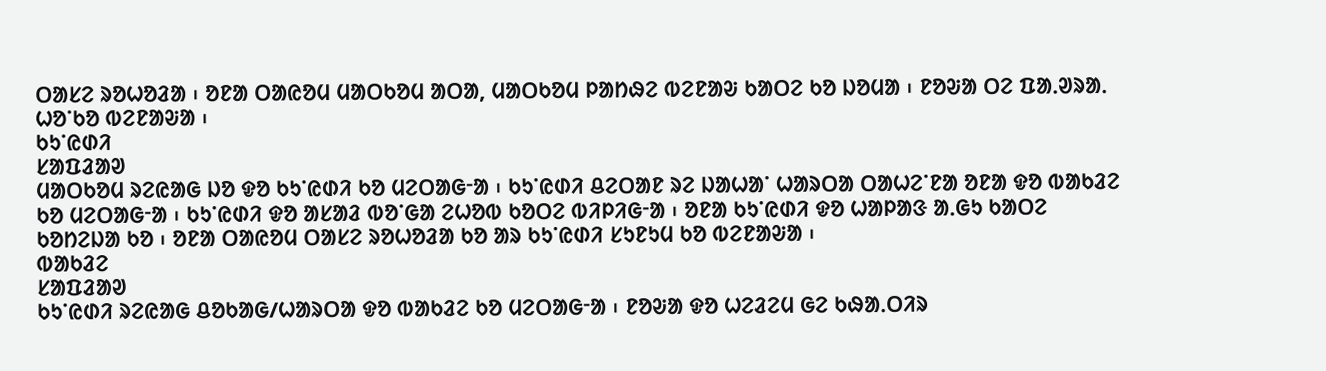ᱛᱟᱥᱮ ᱨᱚᱦᱚᱲᱟ ᱾ ᱚᱱᱟ ᱛᱟᱭᱚᱢ ᱢᱟᱛᱠᱚᱢ ᱟᱛᱟ, ᱢᱟᱛᱠᱚᱢ ᱞᱟᱴᱷᱮ ᱵᱮᱱᱟᱶ ᱠᱟᱛᱮ ᱠᱚ ᱡᱚᱢᱟ ᱾ ᱱᱚᱶᱟ ᱛᱮ ᱯᱟᱹᱣᱨᱟᱹ ᱦᱚᱸᱠᱚ ᱵᱮᱱᱟᱶᱟ ᱾
ᱠᱩᱸᱭᱰᱤ
ᱥᱟᱯᱲᱟᱣ
ᱢᱟᱛᱠᱚᱢ ᱨᱮᱭᱟᱜ ᱡᱚ ᱫᱚ ᱠᱩᱸᱭᱰᱤ ᱠᱚ ᱢᱮᱛᱟᱜᱼᱟ ᱾ ᱠᱩᱸᱭᱰᱤ ᱪᱮᱛᱟᱱ ᱨᱮ ᱡᱟᱦᱟᱸ ᱦᱟᱨᱛᱟ ᱛᱟᱦᱮᱸᱱᱟ ᱚᱱᱟ ᱫᱚ ᱵᱟᱠᱲᱮ ᱠᱚ ᱢᱮᱛᱟᱜᱼᱟ ᱾ ᱠᱩᱸᱭᱰᱤ ᱫᱚ ᱟᱥᱟᱲ ᱵᱚᱸᱜᱟ ᱮᱦᱚᱵ ᱠᱚᱛᱮ ᱵᱤᱞᱤᱜᱼᱟ ᱾ ᱚᱱᱟ ᱠᱩᱸᱭᱰᱤ ᱫᱚ ᱦᱟᱞᱟᱝ ᱟᱹᱜᱩ ᱠᱟᱛᱮ ᱠᱚᱴᱮᱡᱟ ᱠᱚ ᱾ ᱚᱱᱟ ᱛᱟᱭᱚᱢ ᱛᱟᱥᱮ ᱨᱚᱦᱚᱲᱟ ᱠᱚ ᱟᱨ ᱠᱩᱸᱭᱰᱤ ᱥᱩᱱᱩᱢ ᱠᱚ ᱵᱮᱱᱟᱶᱟ ᱾
ᱵᱟᱠᱲᱮ
ᱥᱟᱯᱲᱟᱣ
ᱠᱩᱸᱭᱰᱤ ᱨᱮᱭᱟᱜ ᱪᱚᱠᱟᱜ/ᱦᱟᱨᱛᱟ ᱫᱚ ᱵᱟᱠᱲᱮ ᱠᱚ ᱢᱮᱛᱟᱜᱼᱟ ᱾ ᱱᱚᱶᱟ ᱫᱚ ᱦᱮᱲᱮᱢ ᱜᱮ ᱠᱷᱟᱹᱛᱤᱨ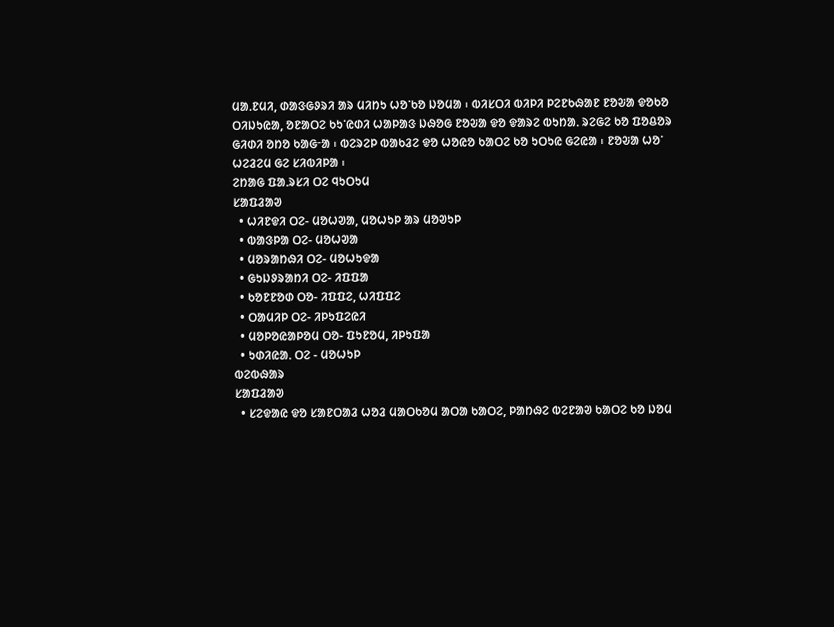ᱢᱟᱹᱱᱢᱤ, ᱰᱟᱝᱜᱽᱨᱤ ᱟᱨ ᱢᱤᱴᱩ ᱦᱚᱸᱠᱚ ᱡᱚᱢᱟ ᱾ ᱵᱤᱥᱛᱤ ᱵᱤᱞᱤ ᱞᱮᱱᱠᱷᱟᱱ ᱱᱚᱶᱟ ᱫᱚᱠᱚ ᱛᱤᱡᱩᱭᱟ, ᱚᱱᱟᱛᱮ ᱠᱩᱸᱭᱰᱤ ᱦᱟᱞᱟᱝ ᱡᱷᱚᱜ ᱱᱚᱶᱟ ᱫᱚ ᱫᱟᱨᱮ ᱵᱩᱴᱟᱹ ᱨᱮᱜᱮ ᱠᱚ ᱯᱚᱪᱚᱨ ᱜᱤᱰᱤ ᱚᱴᱚ ᱠᱟᱜᱼᱟ ᱾ ᱵᱮᱨᱮᱞ ᱵᱟᱠᱲᱮ ᱫᱚ ᱦᱚᱭᱚ ᱠᱟᱛᱮ ᱠᱚ ᱩᱛᱩᱭ ᱜᱮᱭᱟ ᱾ ᱱᱚᱶᱟ ᱦᱚᱸ ᱦᱮᱲᱮᱢ ᱜᱮ ᱥᱤᱵᱤᱞᱟ ᱾
ᱮᱴᱟᱜ ᱯᱟᱹᱨᱥᱤ ᱛᱮ ᱧᱩᱛᱩᱢ
ᱥᱟᱯᱲᱟᱣ
  • ᱦᱤᱱᱫᱤ ᱛᱮ- ᱢᱚᱦᱣᱟ, ᱢᱚᱦᱩᱞ ᱟᱨ ᱢᱚᱣᱩᱞ
  • ᱵᱟᱝᱞᱟ ᱛᱮ- ᱢᱚᱦᱣᱟ
  • ᱢᱚᱨᱟᱴᱷᱤ ᱛᱮ- ᱢᱚᱦᱩᱫᱟ
  • ᱜᱩᱡᱽᱨᱟᱴᱤ ᱛᱮ- ᱤᱯᱯᱟ
  • ᱠᱚᱱᱱᱚᱰ ᱛᱚ- ᱤᱯᱯᱮ, ᱦᱤᱯᱯᱮ
  • ᱛᱟᱢᱤᱞ ᱛᱮ- ᱤᱞᱩᱯᱮᱭᱤ
  • ᱢᱚᱞᱚᱭᱟᱞᱚᱢ ᱛᱚ- ᱯᱩᱱᱚᱢ, ᱤᱞᱩᱯᱟ
  • ᱩᱰᱤᱭᱟᱹ ᱛᱮ - ᱢᱚᱦᱩᱞ
ᱵᱮᱵᱷᱟᱨ
ᱥᱟᱯᱲᱟᱣ
  • ᱥᱮᱫᱟᱭ ᱫᱚ ᱥᱟᱱᱛᱟᱲ ᱦᱚᱲ ᱢᱟᱛᱠᱚᱢ ᱟᱛᱟ ᱠᱟᱛᱮ, ᱞᱟᱴᱷᱮ ᱵᱮᱱᱟᱣ ᱠᱟᱛᱮ ᱠᱚ ᱡᱚᱢ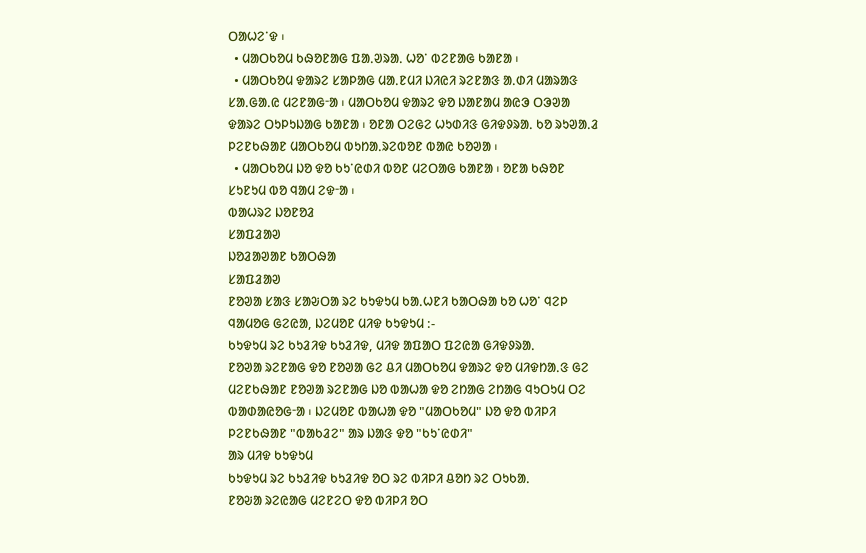ᱛᱟᱦᱮᱸᱫ ᱾
  • ᱢᱟᱛᱠᱚᱢ ᱠᱷᱚᱱᱟᱜ ᱯᱟᱹᱣᱨᱟᱹ ᱦᱚᱸ ᱵᱮᱱᱟᱜ ᱠᱟᱱᱟ ᱾
  • ᱢᱟᱛᱠᱚᱢ ᱫᱟᱨᱮ ᱥᱟᱞᱟᱜ ᱢᱟᱹᱱᱢᱤ ᱡᱤᱭᱤ ᱨᱮᱱᱟᱝ ᱟᱹᱰᱤ ᱢᱟᱨᱟᱝ ᱥᱟᱹᱜᱟᱹᱭ ᱢᱮᱱᱟᱜᱼᱟ ᱾ ᱢᱟᱛᱠᱚᱢ ᱫᱟᱨᱮ ᱫᱚ ᱡᱟᱱᱟᱢ ᱟᱭᱳ ᱛᱳᱣᱟ ᱫᱟᱨᱮ ᱛᱩᱞᱩᱡᱟᱜ ᱠᱟᱱᱟ ᱾ ᱚᱱᱟ ᱛᱮᱜᱮ ᱦᱩᱰᱤᱝ ᱜᱤᱫᱽᱨᱟᱹ ᱠᱚ ᱨᱩᱣᱟᱹᱲ ᱞᱮᱱᱠᱷᱟᱱ ᱢᱟᱛᱠᱚᱢ ᱵᱩᱴᱟᱹᱨᱮᱵᱚᱱ ᱵᱟᱭ ᱠᱚᱣᱟ ᱾
  • ᱢᱟᱛᱠᱚᱢ ᱡᱚ ᱫᱚ ᱠᱩᱸᱭᱰᱤ ᱵᱚᱱ ᱢᱮᱛᱟᱜ ᱠᱟᱱᱟ ᱾ ᱚᱱᱟ ᱠᱷᱚᱱ ᱥᱩᱱᱩᱢ ᱵᱚ ᱧᱟᱢ ᱮᱫᱼᱟ ᱾
ᱵᱟᱦᱨᱮ ᱡᱚᱱᱚᱲ
ᱥᱟᱯᱲᱟᱣ
ᱡᱚᱲᱟᱣᱟᱱ ᱠᱟᱛᱷᱟ
ᱥᱟᱯᱲᱟᱣ
ᱱᱚᱣᱟ ᱥᱟᱝ ᱥᱟᱶᱛᱟ ᱨᱮ ᱠᱩᱫᱩᱢ ᱠᱟᱹᱦᱱᱤ ᱠᱟᱛᱷᱟ ᱠᱚ ᱦᱚᱸ ᱧᱮᱞ ᱧᱟᱢᱚᱜ ᱜᱮᱭᱟ, ᱡᱮᱢᱚᱱ ᱢᱤᱫ ᱠᱩᱫᱩᱢ :-
ᱠᱩᱫᱩᱢ ᱨᱮ ᱠᱩᱲᱤᱫ ᱠᱩᱲᱤᱫ, ᱢᱤᱫ ᱟᱯᱟᱛ ᱯᱮᱭᱟ ᱜᱤᱫᱽᱨᱟᱹ
ᱱᱚᱣᱟ ᱨᱮᱱᱟᱜ ᱫᱚ ᱱᱚᱣᱟ ᱜᱮ ᱪᱤ ᱢᱟᱛᱠᱚᱢ ᱫᱟᱨᱮ ᱫᱚ ᱢᱤᱫᱴᱟᱹᱝ ᱜᱮ ᱢᱮᱱᱠᱷᱟᱱ ᱱᱚᱣᱟ ᱨᱮᱱᱟᱜ ᱡᱚ ᱵᱟᱦᱟ ᱫᱚ ᱮᱴᱟᱜ ᱮᱴᱟᱜ ᱧᱩᱛᱩᱢ ᱛᱮ ᱵᱟᱰᱟᱭᱚᱜᱼᱟ ᱾ ᱡᱮᱢᱚᱱ ᱵᱟᱦᱟ ᱫᱚ "ᱢᱟᱛᱠᱚᱢ" ᱡᱚ ᱫᱚ ᱵᱤᱞᱤ ᱞᱮᱱᱠᱷᱟᱱ "ᱵᱟᱠᱲᱮ" ᱟᱨ ᱡᱟᱝ ᱫᱚ "ᱠᱩᱸᱭᱰᱤ"
ᱟᱨ ᱢᱤᱫ ᱠᱩᱫᱩᱢ
ᱠᱩᱫᱩᱢ ᱨᱮ ᱠᱩᱲᱤᱫ ᱠᱩᱲᱤᱫ ᱚᱛ ᱨᱮ ᱵᱤᱞᱤ ᱪᱚᱴ ᱨᱮ ᱛᱩᱠᱟᱹ
ᱱᱚᱶᱟ ᱨᱮᱭᱟᱜ ᱢᱮᱱᱮᱛ ᱫᱚ ᱵᱤᱞᱤ ᱚᱛ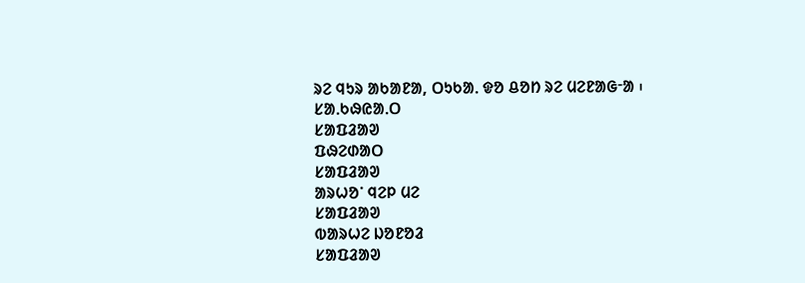ᱨᱮ ᱧᱩᱨ ᱟᱠᱟᱱᱟ, ᱛᱩᱠᱟᱹ ᱫᱚ ᱪᱚᱴ ᱨᱮ ᱢᱮᱱᱟᱜᱼᱟ ᱾
ᱥᱟᱹᱠᱷᱭᱟᱹᱛ
ᱥᱟᱯᱲᱟᱣ
ᱯᱷᱮᱰᱟᱛ
ᱥᱟᱯᱲᱟᱣ
ᱟᱨᱦᱚᱸ ᱧᱮᱞ ᱢᱮ
ᱥᱟᱯᱲᱟᱣ
ᱵᱟᱨᱦᱮ ᱡᱚᱱᱚᱲ
ᱥᱟᱯᱲᱟᱣ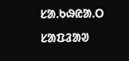ᱥᱟ.ᱠᱷᱭᱟ.ᱛ
ᱥᱟᱯᱲᱟᱣ